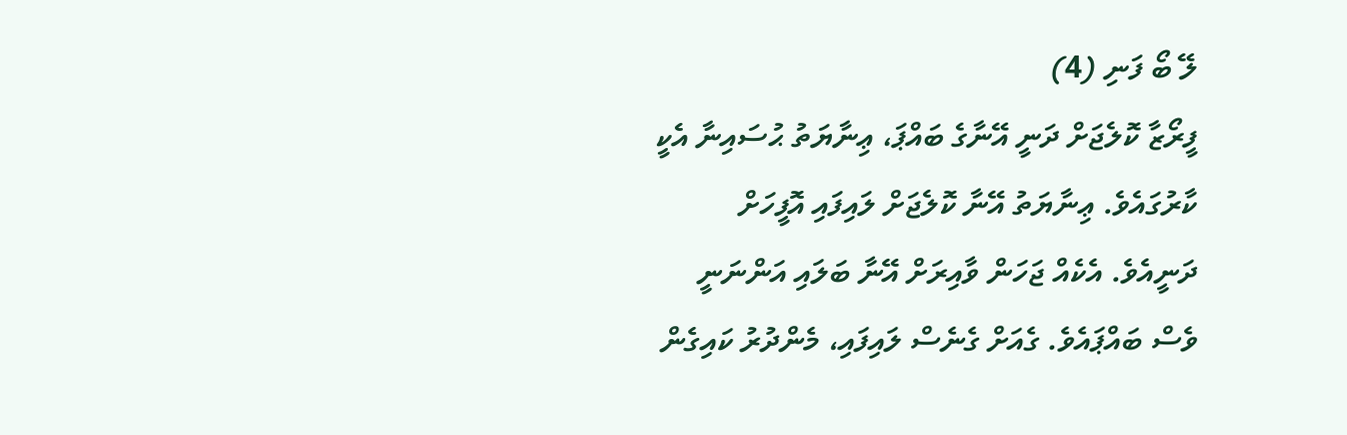ލޭ ބޯ ފަނި (4)
ފީރޯޒާ ކޮލެޖަށް ދަނީ އޭނާގެ ބައްޕަ، ޢިނާޔަތު ޙުސައިނާ އެކީ ކާރުގައެވެ. ޢިނާޔަތު އޭނާ ކޮލެޖަށް ލައިފައި އޮފީހަށް ދަނީއެވެ. އެކެއް ޖަހަން ވާއިރަށް އޭނާ ބަލައި އަންނަނީ ވެސް ބައްޕައެވެ. ގެއަށް ގެނެސް ލައިފައި، މެންދުރު ކައިގެން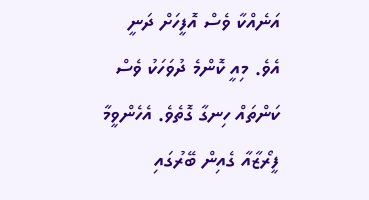އަނެއްކާ ވެސް އޮފީހަށް ދަނީ އެވެ. މިއީ ކޮންމެ ދުވަހަކު ވެސް ކަންތައް ހިނގާ ގޮތެވެ. އެހެންވީމާ ފީރޯޒާއާ ގެއިން ބޭރުގައި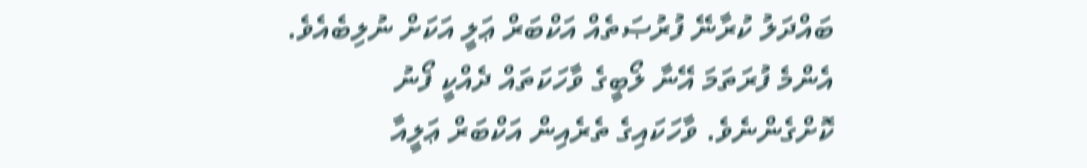ބައްދަލު ކުރާނޭ ފުރުޞަތެއް އަކްބަރް ޢަލީ އަކަށް ނުލިބެއެވެ. އެންމެ ފުރަތަމަ އޭނާ ލޯބީގެ ވާހަކަތައް ދެއްކީ ފޯނު ކޮށްގެންނެވެ. ވާހަކައިގެ ތެރެއިން އަކްބަރް ޢަލީއާ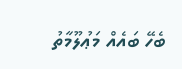ބެހޭ ބައެއް މަޢުލޫމާތު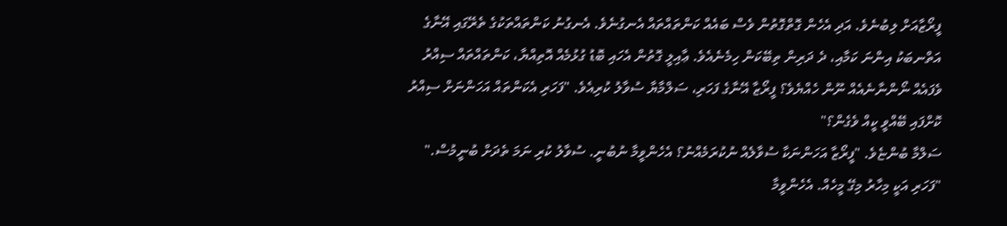ފީރޯޒާއަށް ލިބުނެވެ. އަދި އެހެން ގޮތްގޮތުން ވެސް ބައެއް ކަންތައްތައް އެނގުނެވެ. އެނގުނު ކަންތައްތަކުގެ ތެރޭގައި އޭނާގެ އަތްނބަކު އިންނަ ކަމާއި، ދެ ދަރިން ތިބޭކަން ހިމެނެއެވެ. ޢާއިލީ ގޮތުން އެހައި ބޮޑު ގުޅުމެއް އޮތިއްޔާ، ކަންތައްތައް ސިއްރު ވެފައެއް ނޯންނާނެއެއް ނޫން ހެއްޔެވެ؟ ފީރޯޒާ އޭނާގެ ފަހަރި، ސަލްމާޔާ ސުވާލު ކުރިއެވެ. "ފަހަރި އެކަންތައް އަހަންނަށް ސިއްރު ކޮށްފައި ބޭއްވީ ކީއް ވެގެން؟"
ސަލްމާ ބުންޏެވެ. "ފީރޯޒާ އަހަންނަކާ ސުވާލެއް ނުކުރަމެއްނު؟ އެހެންވީމާ ނުބުނީ. ސުވާލު ކުރި ނަމަ ތެދަށް ބުނީމުސް."
"ފަހަރި އަކީ މިހާރު މިގޭ މީހެއް. އެހެންވީމާ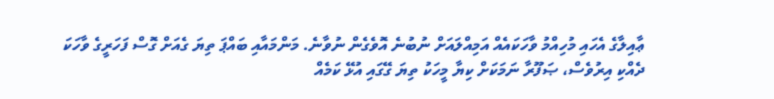ޢާއިލާގެ އެހައި މުހިއްމު ވާހަކައެއް އަމިއްލައަށް ނުބުނެ އޮވެގެން ނުވާނެ. މަންމައާއި ބައްޕަ ތިޔަ ގެއަށް ގޮސް ފަހަރީގެ ވާހަކަ ދެއްކި އިރުވެސް، ޞަފޫރާ ނަމަކަށް ކިޔާ މީހަކު ތިޔަ ގޭގައި އުޅޭ ކަމެއް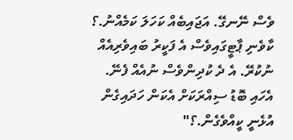ވެސް ނޭނގޭ. އަޖައިބެއް ކަހަލަ ކަމެއްނު.؟ ކާވެނި ޕާޓީގައިވެސް އެ ފަކީރު ބައިވެރިއެއް ނުކުރޭ. އެ ދެ ކުދިންވެސް ނުއެއް ފެނޭ. އެހައި ބޮޑު ސިއްރަކަށް އެކަން ހަދައިގެން އުޅެނީ ކީއްވެގެން.؟"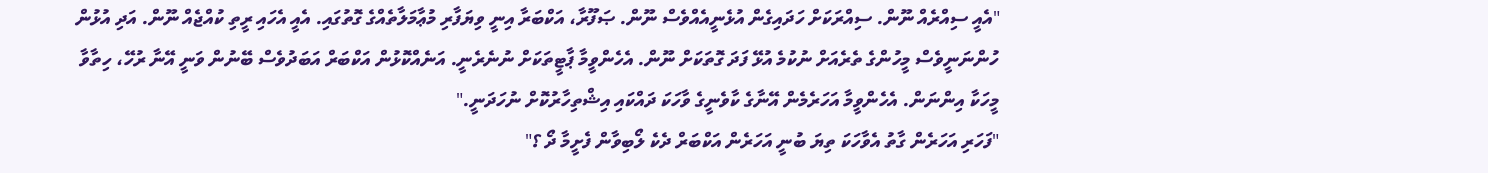"އެއީ ސިއްރެއް ނޫން. ސިއްރަކަށް ހަދައިގެން އުޅެނީއެއްވެސް ނޫން. ޞަފޫރާ، އަކްބަރާ އިނީ ވިޔަފާރި މުޢާމަލާތެއްގެ ގޮތުގައި. އެއީ އެހައި ރީތި ކުއްޖެއް ނޫން. އަދި އުޅުން ހުންނަނީވެސް މީހުންގެ ތެރެއަށް ނުކުމެ އުޅޭ ފަދަ ގޮތަކަށް ނޫން. އެހެންވީމާ ޕާޓީތަކަށް ނުނެރެނީ. އަނެއްކޮޅުން އަކްބަރް އަބަދުވެސް ބޭނުން ވަނީ އޭނާ ރުހޭ، ހިތާވާ މީހަކާ އިންނަން. އެހެންވީމާ އަހަރެމެން އޭނާގެ ކާވެނީގެ ވާހަކަ ދައްކައި އިޝްތިހާރުކޮށް ނުހަދަނީ."
"ފަހަރި އަހަރެން ގާތު އެވާހަކަ ތިޔަ ބުނީ އަހަރެން އަކްބަރް ދެކެ ލޯބިވާން ފެށީމާ ދޯ ؟"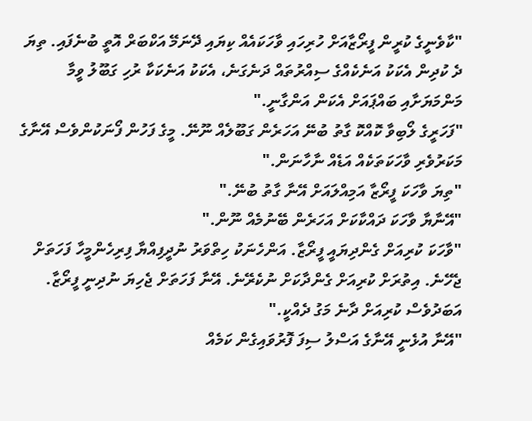"ކާވެނީގެ ކުރީން ފީރޯޒާއަށް ހުރިހައި ވާހަކައެއް ކިޔައި ދޭނަމޭ އަކްބަރް އޮތީ ބުނެފައި. ތިޔަ ދެ ކުދިން އެކަކު އަނެކެއްގެ ސިއްރުތައް ދަނެގަނެ، އެކަކު އަނެކަކާ ރުހި ގަބޫލު ވީމާ މަންމަޔަށާއި ބައްޕައަށް އެކަން އަންގާނީ."
"ފަހަރީގެ ލޯބިވާ ކޮއްކޮ ގާތު ބުނޭ އަހަރެން ގަބޫލެއް ނޫނޭ. މީގެ ފަހުން ފޯނަކުންވެސް އޭނާގެ މަކަރުވެރި ވާހަކަތަކެއް އަޑެއް ނާހާނަން."
"ތިޔަ ވާހަކަ ފީރޯޒާ އަމިއްލައަށް އޭނާ ގާތު ބުނޭ."
"އޭނާޔާ ވާހަކަ ދައްކާކަށް އަހަރެން ބޭނުމެއް ނޫން."
"ވާހަކަ ކުރިއަށް ގެންދިޔައީ ފީރޯޒާ. އަންހެނަކު ހިތްވަރު ނުދީފިއްޔާ ފިރިހެންމީހާ ފަހަތަށް ޖެހޭނެ. އިތުރަށް ކުރިއަށް ގެންދާކަށް ނުކެރޭނެ. އޭނާ ފަހަތަށް ޖެހިޔަ ނުދިނީ ފީރޯޒާ. އަބަދުވެސް ކުރިއަށް ދާނެ މަގު ދެއްކީ."
"އޭނާ އުޅެނީ އޭނާގެ އަސްލު ސިފަ ފޮރުވައިގެން ކަމެއް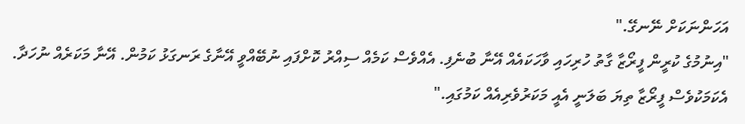އަހަންނަކަށް ނޭނގޭ."
"އިނުމުގެ ކުރީން ފީރޯޒާ ގާތު ހުރިހައި ވާހަކައެއް އޭނާ ބުނެފި. އެއްވެސް ކަމެއް ސިއްރު ކޮށްފައި ނުބޭއްވީ އޭނާގެ ރަނގަޅު ކަމުން. އޭނާ މަކަރެއް ނުހަދާ. އެކަމަކުވެސް ފީރޯޒާ ތިޔަ ބަލަނީ އެއީ މަކަރުވެރިއެއް ކަމުގައި."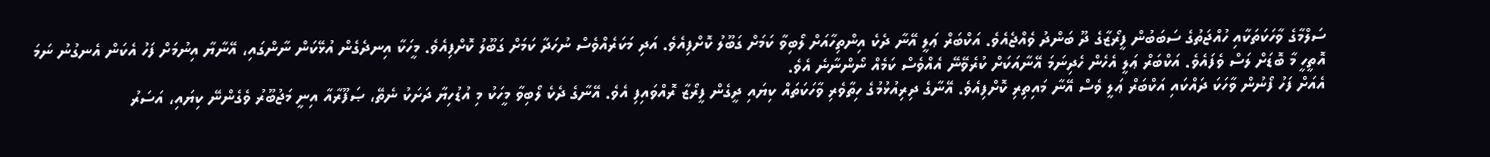ސަލްމާގެ ވާހަކަތަކާއި ހުއްޖަތުގެ ސަބަބުން ފީރޯޒާގެ ދޫ ބަންދު ވެއްޖެއެވެ. އަކްބަރް ޢަލީ އޭނާ ދެކެ އިންތިހާއަށް ލޯބިވާ ކަމަށް ގަބޫލު ކޮށްފިއެވެ. އަދި މަކަރެއްވެސް ނުހަދާ ކަމަށް ގަބޫލު ކޮށްފިއެވެ. މީހަކާ އިނދެގެން އުޅޭކަން ނާންގައި، އޭނާޔާ އިނުމަށް ފަހު އެކަން އެނގުނު ނަމަ އޮތީހީ މާ ބޮޑަށް ލަސް ވެފައެވެ. އަކްބަރް ޢަލީ އެހެން ހެދިނަމަ އޭނާއަކަށް ކުރެވޭނޭ އެއްވެސް ކަމެއް ނޯންނާނެ އެވެ.
އެއަށް ފަހު ފޯނުން ވާހަކަ ދައްކައި އަކްބަރް ޢަލީ ވެސް އޭނާ މައިތިރި ކޮށްފިއެވެ. އޭނާގެ ދިރިއުޅުމުގެ ހިތާވެރި ވާހަކަތައް ކިޔައި ދީގެން ފީރޯޒާ ރޮއްވައިފި އެވެ. އޭނާގެ ދެކެ ލޯބިވާ މީހަކު މި އުޑުހިޔާ ދަށަކު ނެތޭ، ޞަފޫރާއާ އިނީ މަޖުބޫރު ވެގެންނޭ ކިޔައި، އަސަރު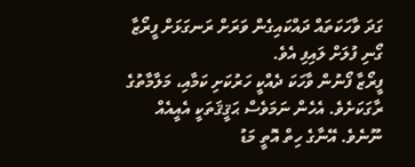ގަދަ ވާހަކަތައް ދައްކައިގެން ވަރަށް ރަނގަޅަށް ފީރޯޒާ ގޯނި ފުލަށް ލައިފި އެވެ.
ފީރޯޒާ ފޯނުން ވާހަކަ ދެއްކީ ހަރުކަށި ކަމާއި، މަލާމާތުގެ ރާގަކަށެވެ. އެހެން ނަމަވެސް ޙަޤީޤަތަކީ އެއީއެއް ނޫނެވެ. އޭނާގެ ހިތް އޮތީ މަޑު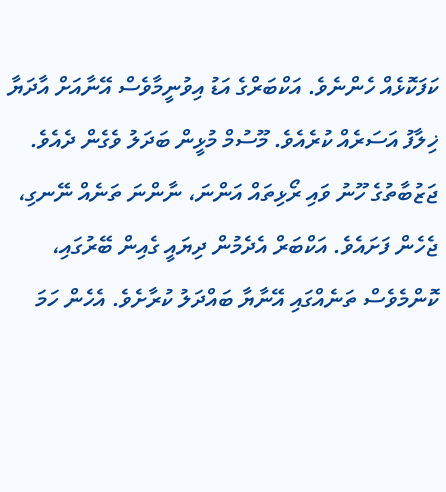ކަފަކޮޅެއް ހެންނެވެ. އަކްބަރްގެ އަޑު އިވުނީމާވެސް އޭނާއަށް އާދަޔާ ޚިލާފު އަސަރެއް ކުރެއެވެ. މޫސުމް މުޅީން ބަދަލު ވެގެން ދެއެވެ. ޖަޒުބާތުގެ ހޫނު ވައި ރޯޅިތައް އަންނަ، ނާންނަ ތަނެއް ނޭނގި، ޖެހެން ފަށައެވެ. އަކްބަރް އެދެމުން ދިޔައީ ގެއިން ބޭރުގައި، ކޮންމެވެސް ތަނެއްގައި އޭނާޔާ ބައްދަލު ކުރާށެވެ. އެހެން ހަމަ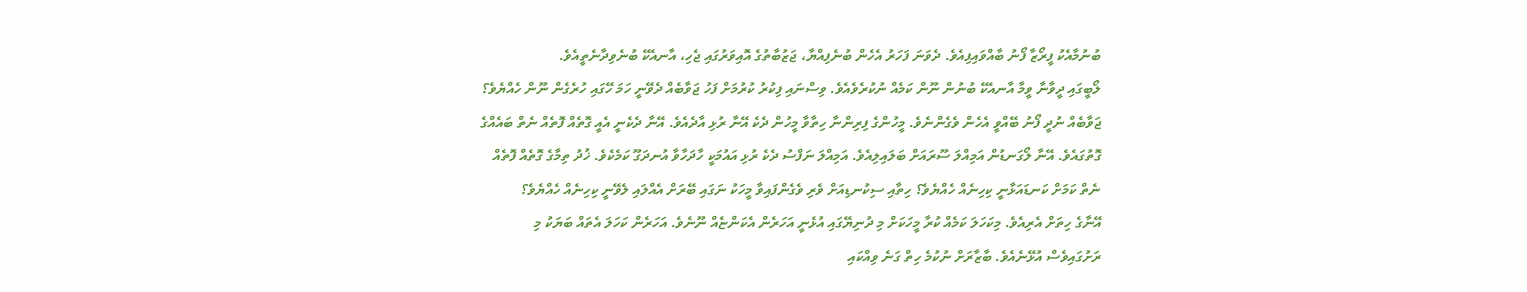ބުނުމާއެކު ފީރޯޒާ ފޯނު ބާއްވައިފިއެވެ. ދެވަނަ ފަހަރު އެހެން ބުނެފިއްޔާ، ޖަޒުބާތުގެ އޮއިވަރުގައި ޖެހި، އާނއެކޭ ބުނެވިދާނެތީއެވެ.
ލޯބީގައި ދީވާނާ ވީމާ އާނއެކޭ ބުނުން ނޫން ކަމެއް ނުކުރެވެއެވެ. ވިސްނައި ފިކުރު ކުރުމަށް ފަހު ޖަވާބެއް ދެވޭނީ ހަމަ ހޭގައި ހުރެގެން ނޫން ހެއްޔެވެ؟ ޖަވާބެއް ނުދީ ފޯނު ބޭއްވީ އެހެން ވެގެންނެވެ. މީހުންގެ ފިރިންނާ ހިތާވާ މީހުން ދެކެ އޭނާ ރުޅި އާދެއެވެ. އޭނާ ދެކެނީ އެއީ ގޮތެއް ފޮތެއް ނެތް ބައެއްގެ ގޮތުގައެވެ. އޭނާ ލޯގަނޑުން އަމިއްލަ ސޫރައަށް ބަލައިލިއެވެ. އަމިއްލަ ނަފްސު ދެކެ ރުޅި އައުމަކީ ހާދަހާވާ އުނދަގޫ ކަމެކެވެ. ޚުދު ތިމާގެ ގޮތެއް ފޮތެއް ނެތް ކަމަށް ކަނޑައަޅާނީ ކިހިނެއް ހެއްޔެވެ؟ ހިތާއި ސިކުނޑިއަށް ވެރި ވެގެންފައިވާ މީހަކު ނަގައި ބޭރަށް އެއްލައި ލެވޭނީ ކިހިނެއް ހެއްޔެވެ؟
އޭނާގެ ހިތަށް އެރިއެވެ. މިކަހަލަ ކަމެއް ކުރާ މީހަކަށް މި ދުނިޔޭގައި އުޅެނީ އަހަރެން އެކަންޏެއް ނޫނެވެ. އަހަރެން ކަހަލަ އެތައް ބަޔަކު މި ރަށުގައިވެސް އުޅޭނެއެވެ. ބާޒާރަށް ނުކުމެ ހިތް ގަނެ ވިއްކައި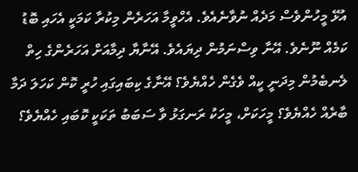އުޅޭ މީހުންވެސް މަދެއް ނުވާނެއެވެ. އެހްވީމާ އަހަރެން މިކުރާ ކަމަކީ އެހައި ބޮޑު ކަމެއް ނޫނެވެ. އޭނާ ވިސްނަމުން ދިޔައެވެ. އޭނާޔާ ދިމާއަށް އަހަރެންގެ ހިތް ލެނބެމުން މިދަނީ ކީއް ވެގެން ހެއްޔެވެ؟ އޭނާގެ ކިބައިގައި ހުރީ ކޮން ކަހަލަ ދަމާ ބާރެއް ހެއްޔެވެ؟ މީހަކަށް، މީހަކު ރަނގަޅު ވާ ސަބަބު ތަކަކީ ކޮބައި ހެއްޔެވެ؟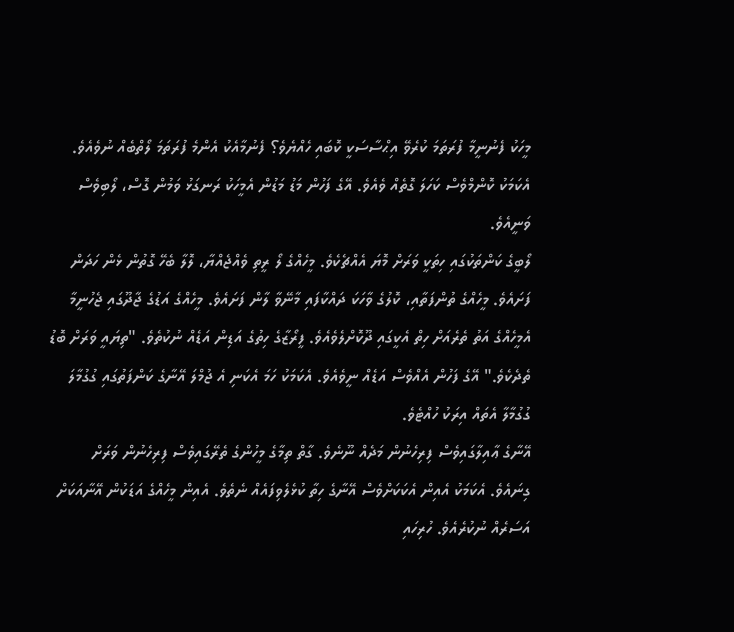މީހަކު ފެނުނީމާ ފުރަތަމަ ކުރެވޭ އިޙްސާސަކީ ކޮބައި ހެއްޔެވެ؟ ފެނުމާއެކު އެންމެ ފުރަތަމަ ލޯތްބެއް ނުވެއެވެ. އެކަމަކު ކޮންމްވެސް ކަހަލަ ގޮތެއް ވެއެވެ. އޭގެ ފަހުން މަޑު މަޑުން އެމީހަކު ރަނގަޅު ވަމުން ގޮސް، ލޯބިވެސް ވަނީއެވެ.
ލޯބީގެ ކަންތަކުގައި ހިތަކީ ވަރަށް މޮޔަ އެއްޗެކެވެ. މީހެއްގެ ލޯ ރީތި ވެއްޖެއްޔާ، ލޮލާ ބެހޭ ގޮތުން ޅެން ހަދަން ފަށައެވެ. މީހެއްގެ ތުންފަތާއި، ކޮލުގެ ވާހަކަ ދައްކާފައި މާނޭވާ ލާން ފަށައެވެ. މީހެއްގެ އަޑުގެ ޖާދޫގައި ޖެހުނީމާ އެމީހެއްގެ އަތު ތެރެއަށް ހިތް އެކީގައި ދޫކޮށްލެވެއެވެ. ފީރޯޒާގެ ހިތުގެ އަޑިން އަޑެއް ނުކުތެވެ. "ތިޔައީ ވަރަށް ބޮޑު ތެދެކެވެ." އޭގެ ފަހުން އެއްވެސް އަޑެއް ނީވެއެވެ. އެކަމަކު ހަމަ އެކަނި އެ ޖުމްލަ އޭނާގެ ކަންފަތުގައި ގުގުމާލަ ގުގުމާލާ އެތައް އިރަކު ހުއްޓެވެ.
އޭނާގެ ޢާއިލާގައިވެސް ފިރިހެނުން މަދެއް ނޫނެވެ. ގާތް ތިމާގެ މީހުންގެ ތެރޭގައިވެސް ފިރިހެނުން ވަރަށް ގިނައެވެ. އެކަމަކު އެއިން އެކަކަށްވެސް އޭނާގެ ހިތާ ކުޅެލެވިފައެއް ނެތެވެ. އެއިން މީހެއްގެ އަޑަކުން އޭނާއަކަށް އަސަރެއް ނުކުރެއެވެ. ހުރިހައި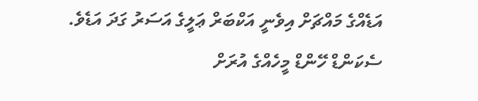އަޑެއްގެ މައްޗަށް އިވެނީ އަކްބަރް ޢަލީގެ އަސަރު ގަދަ އަޑެވެ. ސެކަންޑް ހޭންޑް މީހެއްގެ އުރަށް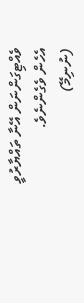ވެއްޓިގަންނަން އޭނާ ތައްޔާރުވީ އެހެން ވެގެންނެވެ.
(ނުނިމޭ)